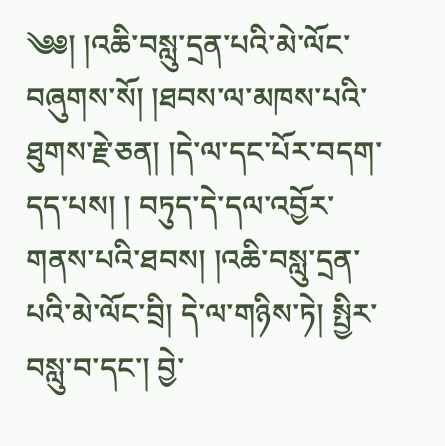༄༅། །འཆི་བསླུ་དྲན་པའི་མེ་ལོང་བཞུགས་སོ། །ཐབས་ལ་མཁས་པའི་ཐུགས་རྗེ་ཅན། །དེ་ལ་དང་པོར་བདག་དད་པས། ། བཏུད་དེ་དལ་འབྱོར་གནས་པའི་ཐབས། །འཆི་བསླུ་དྲན་པའི་མེ་ལོང་བྲི། དེ་ལ་གཉིས་ཏེ། སྤྱིར་བསླུ་བ་དང་། བྱེ་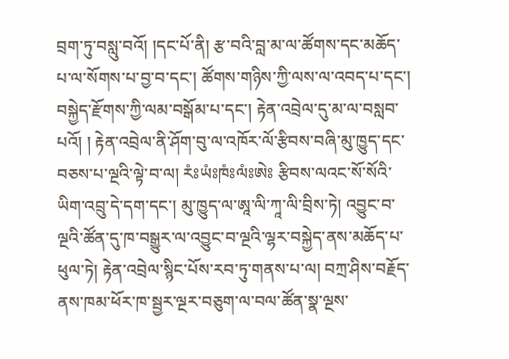བྲག་ཏུ་བསླུ་བའོ། །དང་པོ་ནི། རྩ་བའི་བླ་མ་ལ་ཚོགས་དང་མཆོད་པ་ལ་སོགས་པ་བྱ་བ་དང་། ཚོགས་གཉིས་ཀྱི་ལས་ལ་འབད་པ་དང་། བསྐྱེད་རྫོགས་ཀྱི་ལམ་བསྒོམ་པ་དང་། རྟེན་འབྲེལ་དུ་མ་ལ་བསླབ་པའོ། ། རྟེན་འབྲེལ་ནི་ཤོག་བུ་ལ་འཁོར་ལོ་རྩིབས་བཞི་མུ་ཁྱུད་དང་བཅས་པ་ལྔའི་ལྟེ་བ་ལ། རཾཿཡཾཿཁཾཿལཾཿཨེཿ རྩིབས་ལའང་སོ་སོའི་ཡིག་འབྲུ་དེ་དག་དང་། མུ་ཁྱུད་ལ་ཨཱ་ལི་ཀཱ་ལི་བྲིས་ཏེ། འབྱུང་བ་ལྔའི་ཚོན་དུ་ཁ་བསྒྱུར་ལ་འབྱུང་བ་ལྔའི་ལྷར་བསྐྱེད་ནས་མཆོད་པ་ཕུལ་ཏེ། རྟེན་འབྲེལ་སྙིང་པོས་རབ་ཏུ་གནས་པ་ལ། བཀྲ་ཤིས་བརྗོད་ནས་ཁམ་ཕོར་ཁ་སྦྱར་ལྔར་བཅུག་ལ་བལ་ཚོན་སྣ་ལྔས་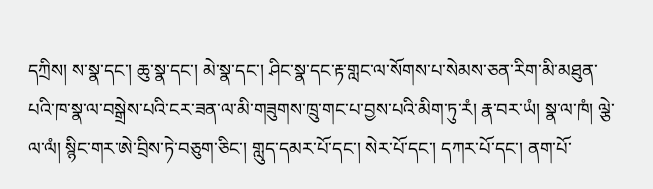དཀྲིས། ས་སྣ་དང་། ཆུ་སྣ་དང་། མེ་སྣ་དང་། ཤིང་སྣ་དང་རྟ་གླང་ལ་སོགས་པ་སེམས་ཅན་རིག་མི་མཐུན་པའི་ཁ་སྣ་ལ་བསྒྲེས་པའི་ངར་ཟན་ལ་མི་གཟུགས་ཁྲུ་གང་པ་བྱས་པའི་མིག་ཏུ་རཾ། རྣ་བར་ཡཾ། སྣ་ལ་ཁཾ། ལྕེ་ལ་ལཾ། སྙིང་གར་ཨེ་བྲིས་ཏེ་བཅུག་ཅིང་། གླུད་དམར་པོ་དང་། སེར་པོ་དང་། དཀར་པོ་དང་། ནག་པོ་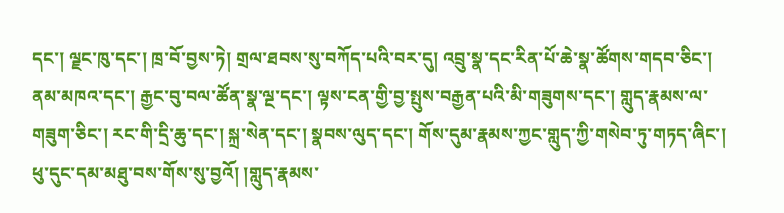དང་། ལྗང་ཁུ་དང་། ཁྲ་བོ་བྱས་ཏེ། གྲལ་ཐབས་སུ་བཀོད་པའི་བར་དུ། འབྲུ་སྣ་དང་རིན་པོ་ཆེ་སྣ་ཚོགས་གདབ་ཅིང་། ནམ་མཁའ་དང་། རྒྱང་བུ་བལ་ཚོན་སྣ་ལྔ་དང་། ལྟས་ངན་གྱི་བྱ་སྤུས་བརྒྱན་པའི་མི་གཟུགས་དང་། གླུད་རྣམས་ལ་གཟུག་ཅིང་། རང་གི་དྲི་ཆུ་དང་། སྐྲ་སེན་དང་། སྣབས་ལུད་དང་། གོས་དུམ་རྣམས་ཀྱང་གླུད་ཀྱི་གསེབ་ཏུ་གཏད་ཞིང་། ཕུ་དུང་དམ་མཐུ་བས་གོས་སུ་བྱའོ། །གླུད་རྣམས་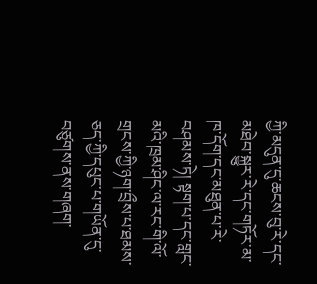ཀྱི་མདུན་དུ་ཆངས་བུ་རེ་དང་མཐེབ་སྐྱུར་རེ་དང་གཏོར་མ་ཁ་དོག་དང་མཐུན་པ་རེ་བཤམས་ཏེ། སྟག་པ་དང་གླང་མའི་ཁྲམ་ཤིང་ལ་རང་གི་ལོ་གྲངས་ཀྱི་ཉག་བྲྀས་པ་ཐམས་ཅད་ཀྱི་དཔུང་པ་གཡོན་དུ་བཙུགས་ནས་གཞག་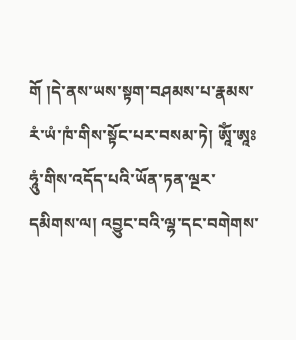གོ །དེ་ནས་ཡས་སྟག་བཤམས་པ་རྣམས་རཾ་ཡཾ་ཁཾ་གིས་སྟོང་པར་བསམ་ཏེ། ཨཱོཾ་ཨཱཿཧཱུཾ་གིས་འདོད་པའི་ཡོན་ཏན་ལྔར་དམིགས་ལ། འབྱུང་བའི་ལྷ་དང་བགེགས་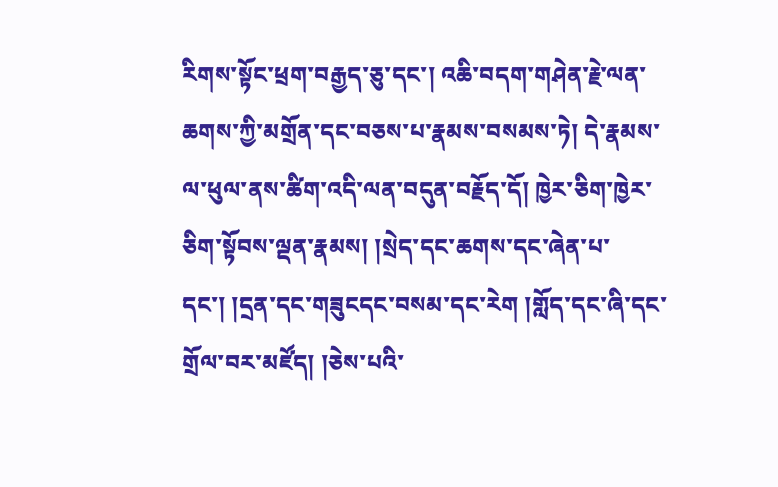རིགས་སྟོང་ཕྲག་བརྒྱད་ཅུ་དང་། འཆི་བདག་གཤེན་རྗེ་ལན་ཆགས་ཀྱི་མགྲོན་དང་བཅས་པ་རྣམས་བསམས་ཏེ། དེ་རྣམས་ལ་ཕུལ་ནས་ཚིག་འདི་ལན་བདུན་བརྗོད་དོ། ཁྱེར་ཅིག་ཁྱེར་ཅིག་སྟོབས་ལྡན་རྣམས། །སྲེད་དང་ཆགས་དང་ཞེན་པ་དང་། །དྲན་དང་གཟུངདང་བསམ་དང་རེག །གློད་དང་ཞི་དང་གྲོལ་བར་མཛོད། །ཅེས་པའི་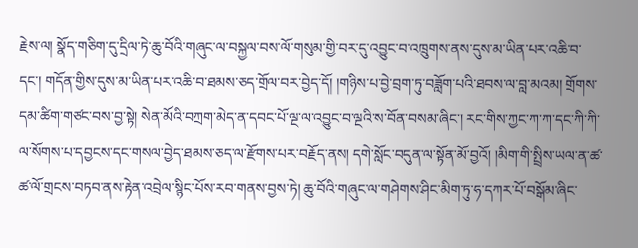རྗེས་ལ། སྣོད་གཅིག་དུ་དྲིལ་ཏེ་ཆུ་བོའི་གཞུང་ལ་བསྐྱལ་བས་ལོ་གསུམ་གྱི་བར་དུ་འབྱུང་བ་འཁྲུགས་ནས་དུས་མ་ཡིན་པར་འཆི་བ་དང་། གདོན་གྱིས་དུས་མ་ཡིན་པར་འཆི་བ་ཐམས་ཅད་གྲོལ་བར་བྱེད་དོ། །གཉིས་པ་བྱེ་བྲག་ཏུ་བཟློག་པའི་ཐབས་ལ་བླ་མའམ། གྲོགས་དམ་ཚིག་གཙང་བས་བྱ་སྟེ། སེན་མོའི་བཀྲག་མེད་ན་དབང་པོ་ལྔ་ལ་འབྱུང་བ་ལྔའི་ས་བོན་བསམ་ཞིང་། རང་གིས་ཀྱང་ཀ་ཀ་དང་ཀི་ཀི་ལ་སོགས་པ་དབྱངས་དང་གསལ་བྱེད་ཐམས་ཅད་ལ་རྫོགས་པར་བརྗོད་ནས། དགེ་སློང་བདུན་ལ་སྟོན་མོ་བྱའོ། །མིག་གི་སྤྲིས་ཡལ་ན་ཚ་ཚ་ལོ་གྲངས་བཏབ་ནས་རྟེན་འབྲེལ་སྙིང་པོས་རབ་གནས་བྱས་ཏེ། ཆུ་བོའི་གཞུང་ལ་གཤེགས་ཤིང་མིག་ཏུ་ཧ་དཀར་པོ་བསྒོམ་ཞིང་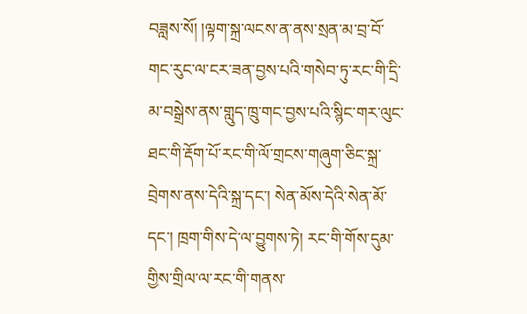བཟླས་སོ། །ལྟག་སྐྲ་ལངས་ན་ནས་སྲན་མ་བྲ་བོ་གང་རུང་ལ་ངར་ཟན་བྱས་པའི་གསེབ་ཏུ་རང་གི་དྲི་མ་བསྒྲེས་ནས་གླུད་ཁྲུ་གང་བྱས་པའི་སྙིང་གར་ལུང་ཐང་གི་རྡོག་པོ་རང་གི་ལོ་གྲངས་གཞུག་ཅིང་སྐྲ་བྲེགས་ནས་དེའི་སྐྲ་དང་། སེན་མོས་དེའི་སེན་མོ་དང་། ཁྲག་གིས་དེ་ལ་བྱུགས་ཏེ། རང་གི་གོས་དུམ་གྱིས་གྲིལ་ལ་རང་གི་གནས་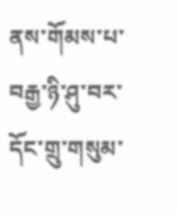ནས་གོམས་པ་བརྒྱ་ཉི་ཤུ་བར་དོང་གྲུ་གསུམ་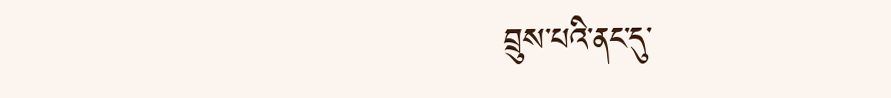བྲུས་པའི་ནང་དུ་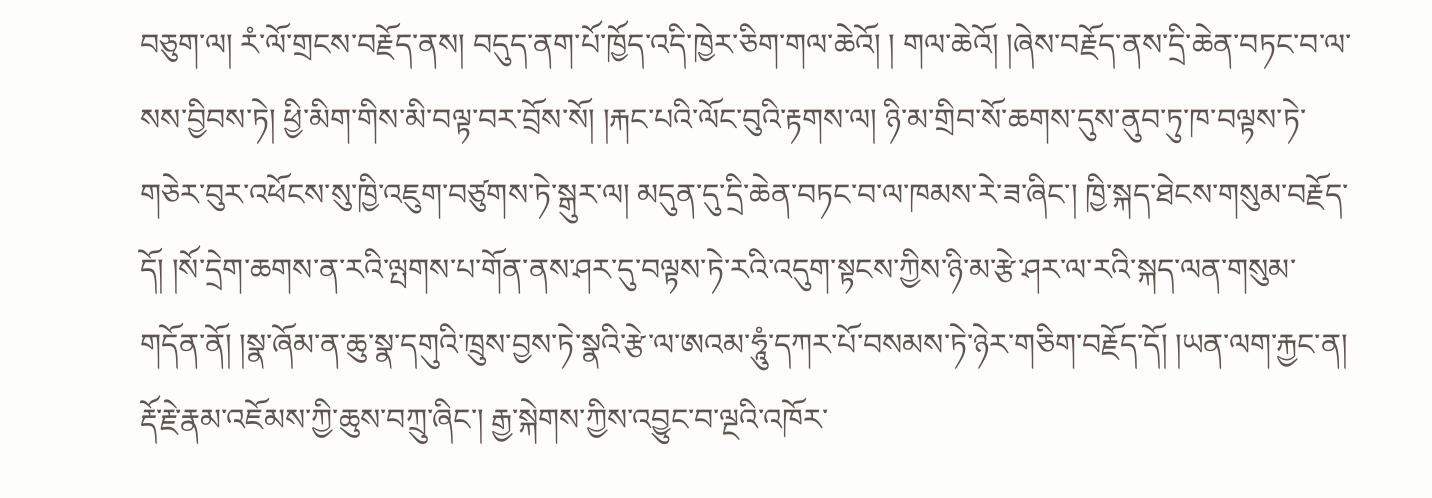བཅུག་ལ། རཾ་ལོ་གྲངས་བརྗོད་ནས། བདུད་ནག་པོ་ཁྱོད་འདི་ཁྱེར་ཅིག་གལ་ཆེའོ། ། གལ་ཆེའོ། །ཞེས་བརྗོད་ནས་དྲི་ཆེན་བཏང་བ་ལ་སས་བྱིབས་ཏེ། ཕྱི་མིག་གིས་མི་བལྟ་བར་བྲོས་སོ། །རྐང་པའི་ལོང་བུའི་རྟགས་ལ། ཉི་མ་གྲིབ་སོ་ཆགས་དུས་ནུབ་ཏུ་ཁ་བལྟས་ཏེ་གཅེར་བུར་འཕོངས་སུ་ཁྱི་འཇུག་བཙུགས་ཏེ་སྒུར་ལ། མདུན་དུ་དྲི་ཆེན་བཏང་བ་ལ་ཁམས་རེ་ཟ་ཞིང་། ཁྱི་སྐད་ཐེངས་གསུམ་བརྗོད་དོ། །སོ་དྲེག་ཆགས་ན་རའི་ལྤགས་པ་གོན་ནས་ཤར་དུ་བལྟས་ཏེ་རའི་འདུག་སྟངས་ཀྱིས་ཉི་མ་རྩེ་ཤར་ལ་རའི་སྐད་ལན་གསུམ་གདོན་ནོ། །སྣ་ཞོམ་ན་ཆུ་སྣ་དགུའི་ཁྲུས་བྱས་ཏེ་སྣའི་རྩེ་ལ་ཨའམ་ཧཱུཾ་དཀར་པོ་བསམས་ཏེ་ཉེར་གཅིག་བརྗོད་དོ། །ཡན་ལག་རྐྱང་ན། རྡོ་རྗེ་རྣམ་འཇོམས་ཀྱི་ཆུས་བཀྲུ་ཞིང་། རྒྱ་སྐེགས་ཀྱིས་འབྱུང་བ་ལྔའི་འཁོར་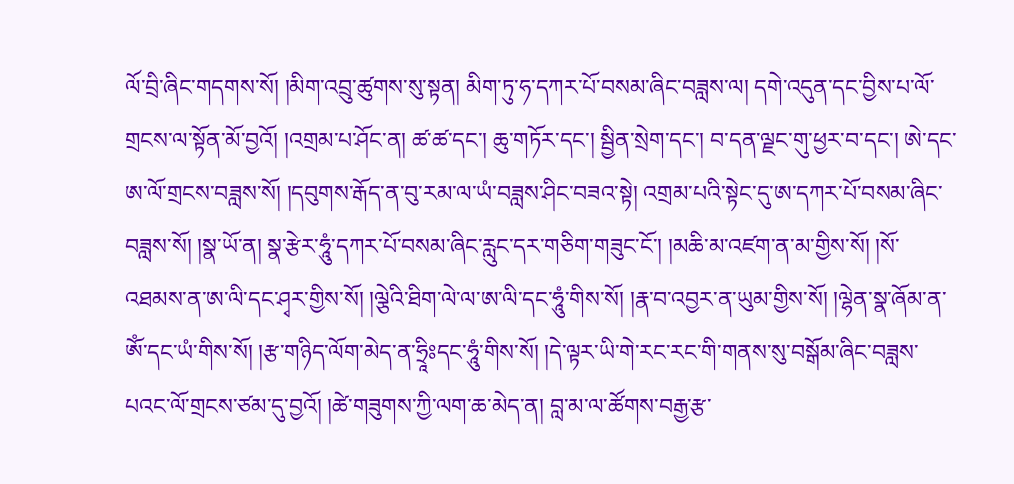ལོ་བྲི་ཞིང་གདགས་སོ། །མིག་འབྲུ་ཚུགས་སུ་སྟན། མིག་ཏུ་ཧ་དཀར་པོ་བསམ་ཞིང་བཟླས་ལ། དགེ་འདུན་དང་བྱིས་པ་ལོ་གྲངས་ལ་སྟོན་མོ་བྱའོ། །འགྲམ་པ་ཤོང་ན། ཚ་ཚ་དང་། ཆུ་གཏོར་དང་། སྦྱིན་སྲེག་དང་། བ་དན་ལྗང་གུ་ཕྱར་བ་དང་། ཨེ་དང་ཨ་ལོ་གྲངས་བཟླས་སོ། །དབུགས་རྒོད་ན་བུ་རམ་ལ་ཡཾ་བཟླས་ཤིང་བཟའ་སྟེ། འགྲམ་པའི་སྟེང་དུ་ཨ་དཀར་པོ་བསམ་ཞིང་བཟླས་སོ། །སྣ་ཡོ་ན། སྣ་རྩེར་ཧཱུཾ་དཀར་པོ་བསམ་ཞིང་རླུང་དར་གཅིག་གཟུང་ངོ་། །མཆི་མ་འཛག་ན་མ་གྱིས་སོ། །སོ་འཐམས་ན་ཨ་ལི་དང་ཤྭར་གྱིས་སོ། །ལྕེའི་ཐིག་ལེ་ལ་ཨ་ལི་དང་ཧཱུཾ་གིས་སོ། །རྣ་བ་འབྱར་ན་ཡུམ་གྱིས་སོ། །ལྷེན་སྣ་ཞོམ་ན་ཨོཾ་དང་ཡཾ་གིས་སོ། །རྩ་གཉིད་ལོག་མེད་ན་ཧྲཱིཿདང་ཧཱུཾ་གིས་སོ། །དེ་ལྟར་ཡི་གེ་རང་རང་གི་གནས་སུ་བསྒོམ་ཞིང་བཟླས་པའང་ལོ་གྲངས་ཙམ་དུ་བྱའོ། །ཚེ་གཟུགས་ཀྱི་ལག་ཆ་མེད་ན། བླ་མ་ལ་ཚོགས་བརྒྱ་རྩ་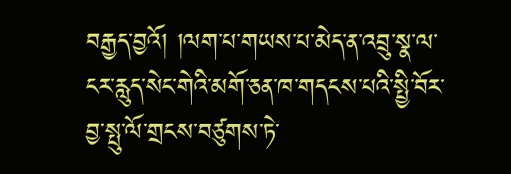བརྒྱད་བྱའོ། །ལག་པ་གཡས་པ་མེད་ན་འབྲུ་སྣ་ལ་ངར་རླུད་སེང་གེའི་མགོ་ཅན་ཁ་གདངས་པའི་སྤྱི་བོར་བྱ་སྤུ་ལོ་གྲངས་བཙུགས་ཏེ་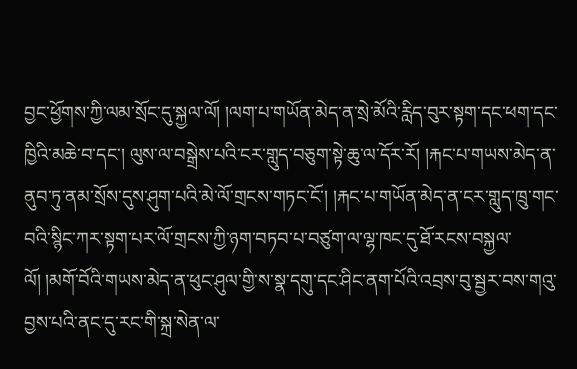བྱང་ཕྱོགས་ཀྱི་ལམ་སྲོང་དུ་སྐྱལ་ལོ། །ལག་པ་གཡོན་མེད་ན་སྲེ་མོའི་རླིད་བུར་སྟག་དང་ཕག་དང་ཁྱིའི་མཆེ་བ་དང་། ལུས་ལ་བསྒྲེས་པའི་ངར་གླུད་བཅུག་སྟེ་ཆུ་ལ་དོར་རོ། །རྐང་པ་གཡས་མེད་ན་ནུབ་ཏུ་ནམ་སྲོས་དུས་ཤུག་པའི་མེ་ལོ་གྲངས་གཏང་ངོ་། །རྐང་པ་གཡོན་མེད་ན་ངར་གླུད་ཁྲུ་གང་བའི་སྙིང་ཀར་སྟག་པར་ལོ་གྲངས་ཀྱི་ཉག་བཏབ་པ་བཙུག་ལ་ལྷ་ཁང་དུ་ཐོ་རངས་བསྐྱལ་ལོ། །མགོ་བོའི་གཡས་མེད་ན་ཕུང་ཤུལ་གྱི་ས་སྣ་དགུ་དང་ཤིང་ནག་པོའི་འབྲས་བུ་སྦྱར་བས་གའུ་བྱས་པའི་ནང་དུ་རང་གི་སྐྲ་སེན་ལ་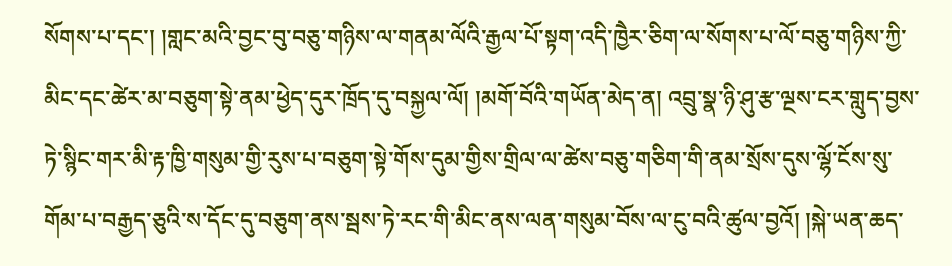སོགས་པ་དང་། །གླང་མའི་བྱང་བུ་བཅུ་གཉིས་ལ་གནམ་ལོའི་རྒྱལ་པོ་སྟག་འདི་ཁྱཻར་ཅིག་ལ་སོགས་པ་ལོ་བཅུ་གཉིས་ཀྱི་མིང་དང་ཚེར་མ་བཅུག་སྟེ་ནམ་ཕྱེད་དུར་ཁྲོད་དུ་བསྐྱལ་ལོ། །མགོ་བོའི་གཡོན་མེད་ན། འབྲུ་སྣ་ཉི་ཤུ་རྩ་ལྔས་ངར་གླུད་བྱས་ཏེ་སྙིང་གར་མི་རྟ་ཁྱི་གསུམ་གྱི་རུས་པ་བཅུག་སྟེ་གོས་དུམ་གྱིས་གྲིལ་ལ་ཚེས་བཅུ་གཅིག་གི་ནམ་སྲོས་དུས་ལྷོ་ངོས་སུ་གོམ་པ་བརྒྱད་ཅུའི་ས་དོང་དུ་བཅུག་ནས་སྦས་ཏེ་རང་གི་མིང་ནས་ལན་གསུམ་བོས་ལ་ངུ་བའི་ཚུལ་བྱའོ། །སྐེ་ཡན་ཆད་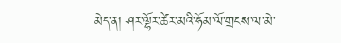མེད་ན། ཤར་ལྷོར་ཚེར་མའི་ཧོམ་ལོ་གྲངས་ལ་མེ་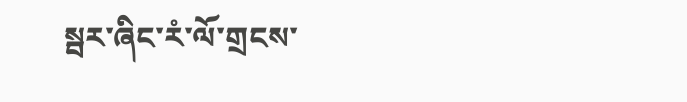སྦར་ཞིང་རཾ་ལོ་གྲངས་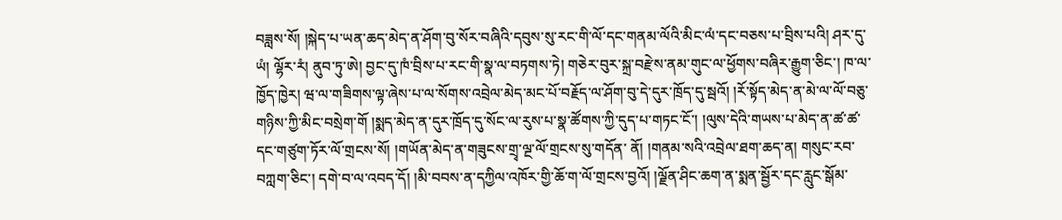བཟླས་སོ། །སྐེད་པ་ཡན་ཆད་མེད་ན་ཤོག་བུ་སོར་བཞིའི་དབུས་སུ་རང་གི་ལོ་དང་གནམ་ལོའི་མིང་ལཾ་དང་བཅས་པ་བྲིས་པའི། ཤར་དུ་ཡཾ། ལྷོར་རཾ། ནུབ་ཏུ་ཨེ། བྱང་དུ་ཁཾ་བྲིས་པ་རང་གི་སྣ་ལ་བཏགས་ཏེ། གཅེར་བུར་སྐྲ་བརྫེས་ནམ་གུང་ལ་ཕྱོགས་བཞིར་རྒྱུག་ཅིང་། ཁ་ལ་ཁྱོད་ཁྱེར། ཝ་ལ་གཟིགས་ལྟ་ཞེས་པ་ལ་སོགས་འབྲེལ་མེད་མང་པོ་བརྗོད་ལ་ཤོག་བུ་དེ་དུར་ཁྲོད་དུ་སྦའོ། །རོ་སྟོད་མེད་ན་མེ་ལ་ལོ་བཅུ་གཉིས་ཀྱི་མིང་བསྲེག་གོ །སྨད་མེད་ན་དུར་ཁྲོད་དུ་སོང་ལ་རུས་པ་སྣ་ཚོགས་ཀྱི་དུད་པ་གཏང་ངོ་། །ལུས་དེའི་གཡས་པ་མེད་ན་ཚ་ཚ་དང་གཙུག་ཏོར་ལོ་གྲངས་སོ། །གཡོན་མེད་ན་གཟུངས་གྲྭ་ལྔ་ལོ་གྲངས་སུ་གདོན་ ནོ། །གནམ་སའི་འབྲེལ་ཐག་ཆད་ན། གསུང་རབ་བཀླག་ཅིང་། དགེ་བ་ལ་འབད་དོ། །མི་བབས་ན་དཀྱིལ་འཁོར་གྱི་ཆོ་ག་ལོ་གྲངས་བྱའོ། །ལྗོན་ཤིང་ཆག་ན་སྨན་སྦྱོར་དང་རླུང་སྒོམ་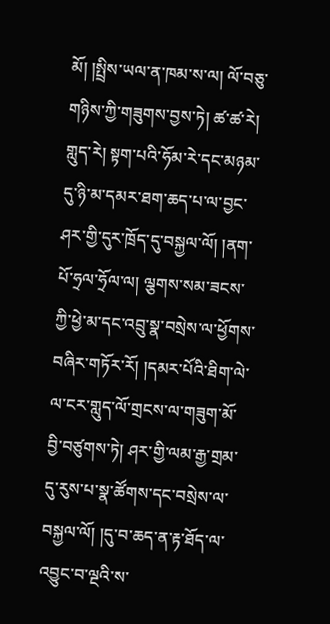མོ། །སྤྲིས་ཡལ་ན་ཁམ་ས་ལ། ལོ་བཅུ་གཉིས་ཀྱི་གཟུགས་བྱས་ཏེ། ཚ་ཚ་རེ། གླུད་རེ། སྟག་པའི་ཧོམ་རེ་དང་མཉམ་དུ་ཉི་མ་དམར་ཐག་ཆད་པ་ལ་བྱང་ཤར་གྱི་དུར་ཁྲོད་དུ་བསྐྱལ་ལོ། །ནག་པོ་ཧྲལ་ཧྲོལ་ལ། ལྕགས་སམ་ཟངས་ཀྱི་ཕྱེ་མ་དང་འབྲུ་སྣ་བསྲེས་ལ་ཕྱོགས་བཞིར་གཏོར་རོ། །དམར་པོའི་ཐིག་ལེ་ལ་ངར་གླུད་ལོ་གྲངས་ལ་གཟུག་མོ་བྱི་བཙུགས་ཏེ། ཤར་གྱི་ལམ་རྒྱ་གྲམ་དུ་རུས་པ་སྣ་ཚོགས་དང་བསྲེས་ལ་བསྐྱལ་ལོ། །དུ་བ་ཆད་ན་རྟ་ཐོད་ལ་འབྱུང་བ་ལྔའི་ས་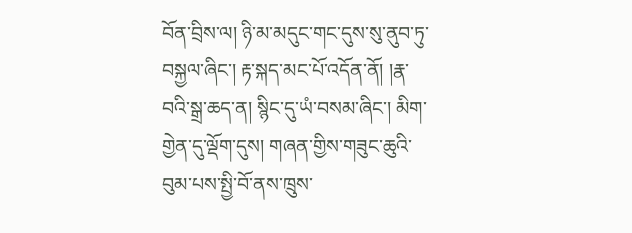བོན་བྲིས་ལ། ཉི་མ་མདུང་གང་དུས་སུ་ནུབ་ཏུ་བསྐྱལ་ཞིང་། རྟ་སྐད་མང་པོ་འདོན་ནོ། །རྣ་བའི་སྒྲ་ཆད་ན། སྙིང་དུ་ཡཾ་བསམ་ཞིང་། མིག་གྱེན་དུ་ལྡོག་དུས། གཞན་གྱིས་གཟུང་ཆུའི་བུམ་པས་སྤྱི་བོ་ནས་ཁྲུས་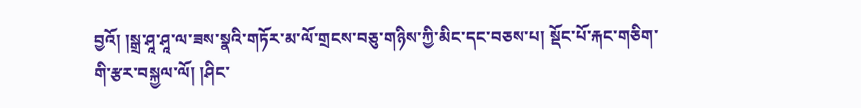བྱའོ། །སྒྲ་ཤཱ་ཤཱ་ལ་ཟས་སྣའི་གཏོར་མ་ལོ་གྲངས་བཅུ་གཉིས་ཀྱི་མིང་དང་བཅས་པ། སྡོང་པོ་རྐང་གཅིག་གི་རྩར་བསྐྱལ་ལོ། །ཤིང་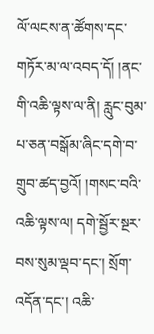ལོ་ལངས་ན་ཚོགས་དང་གཏོར་མ་ལ་འབད་དོ། །ནང་གི་འཆི་ལྟས་ལ་ནི། རླུང་བུམ་པ་ཅན་བསྒོམ་ཞིང་དགེ་བ་གྲུབ་ཚད་བྱའོ། །གསང་བའི་འཆི་ལྟས་ལ། དགེ་སྦྱོར་སྔར་བས་སུམ་ལྡབ་དང་། སྲོག་འདོན་དང་། འཆི་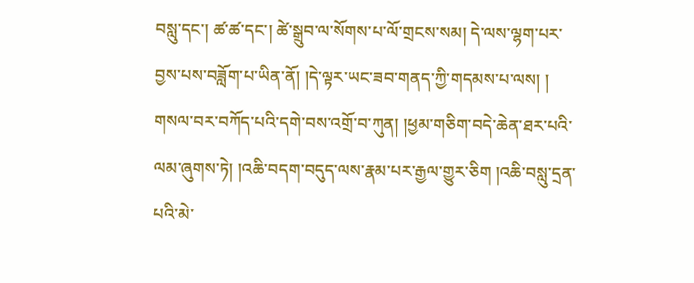བསླུ་དང་། ཚ་ཚ་དང་། ཚེ་སྒྲུབ་ལ་སོགས་པ་ལོ་གྲངས་སམ། དེ་ལས་ལྷག་པར་བྱས་པས་བཟློག་པ་ཡིན་ནོ། །དེ་ལྟར་ཡང་ཟབ་གནད་ཀྱི་གདམས་པ་ལས། ། གསལ་བར་བཀོད་པའི་དགེ་བས་འགྲོ་བ་ཀུན། །ཕྱམ་གཅིག་བདེ་ཆེན་ཐར་པའི་ལམ་ཞུགས་ཏེ། །འཆི་བདག་བདུད་ལས་རྣམ་པར་རྒྱལ་གྱུར་ཅིག །འཆི་བསླུ་དྲན་པའི་མེ་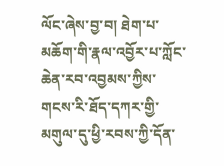ལོང་ཞེས་བྱ་བ། ཐེག་པ་མཆོག་གི་རྣལ་འབྱོར་པ་ཀློང་ཆེན་རབ་འབྱམས་ཀྱིས་གངས་རི་ཐོད་དཀར་གྱི་མགུལ་དུ་ཕྱི་རབས་ཀྱི་དོན་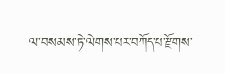ལ་བསམས་ཏེ་ལེགས་པར་བཀོད་པ་རྫོགས་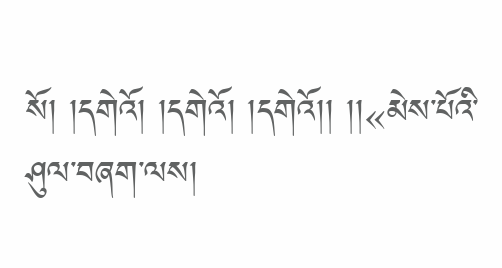སོ། །དགེའོ། །དགེའོ། །དགེའོ།། །།«མེས་པོའི་ཤུལ་བཞག་ལས།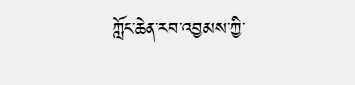ཀློང་ཆེན་རབ་འབྱམས་ཀྱི་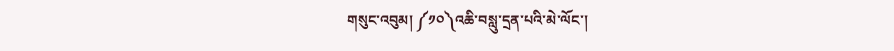གསུང་འབུམ། ༼༡༠༽འཆི་བསླུ་དྲན་པའི་མེ་ལོང་།